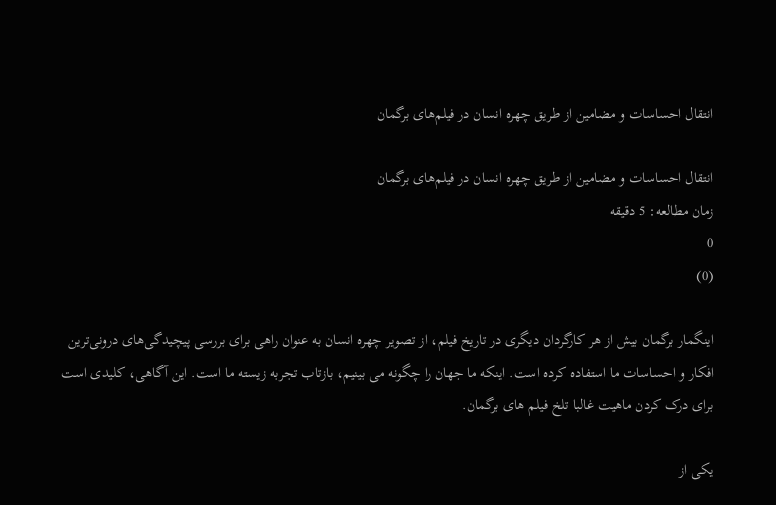انتقال احساسات و مضامین از طریق چهره انسان در فیلم‌های برگمان

انتقال احساسات و مضامین از طریق چهره انسان در فیلم‌های برگمان
زمان مطالعه: 5 دقیقه
0
(0)

اینگمار برگمان بیش از هر کارگردان دیگری در تاریخ فیلم، از تصویر چهره انسان به عنوان راهی برای بررسی پیچیدگی‌های درونی‌ترین افکار و احساسات ما استفاده کرده است. اینکه ما جهان را چگونه می بینیم، بازتاب تجربه زیسته ما است. این آگاهی، کلیدی است برای درک کردن ماهیت غالبا تلخ فیلم های برگمان.

یکی از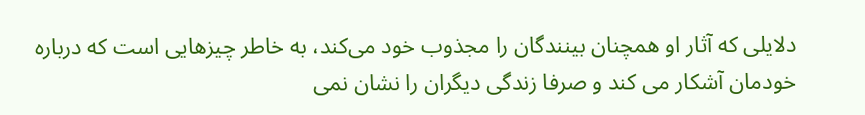دلایلی که آثار او همچنان بینندگان را مجذوب خود می‌کند، به خاطر چیزهایی است که درباره خودمان آشکار می کند و صرفا زندگی دیگران را نشان نمی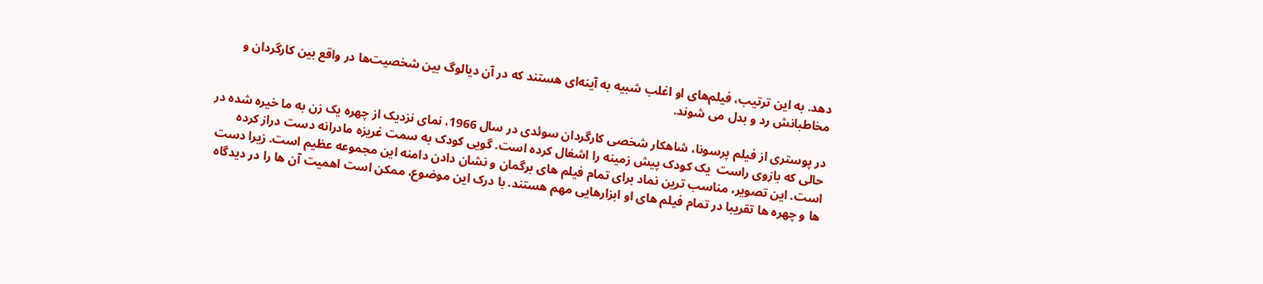دهد. به این ترتیب، فیلم‌های او اغلب شبیه به آینه‌ای هستند که در آن دیالوگ بین شخصیت‌ها در واقع بین کارگردان و مخاطبانش رد و بدل می شوند.

در پوستری از فیلم پرسونا، شاهکار شخصی کارگردان سوئدی در سال 1966، نمای نزدیک از چهره یک زن به ما خیره شده در حالی که بازوی راست  یک کودک پیش زمینه را اشغال کرده است. گویی کودک به سمت غریزه مادرانه دست دراز کرده است. این تصویر، مناسب ترین نماد برای تمام فیلم های برگمان و نشان دادن دامنه این مجموعه عظیم است. زیرا دست ها و چهره ها تقریبا در تمام فیلم های او ابزارهایی مهم هستند. با درک این موضوع، ممکن است اهمیت آن ها را در دیدگاه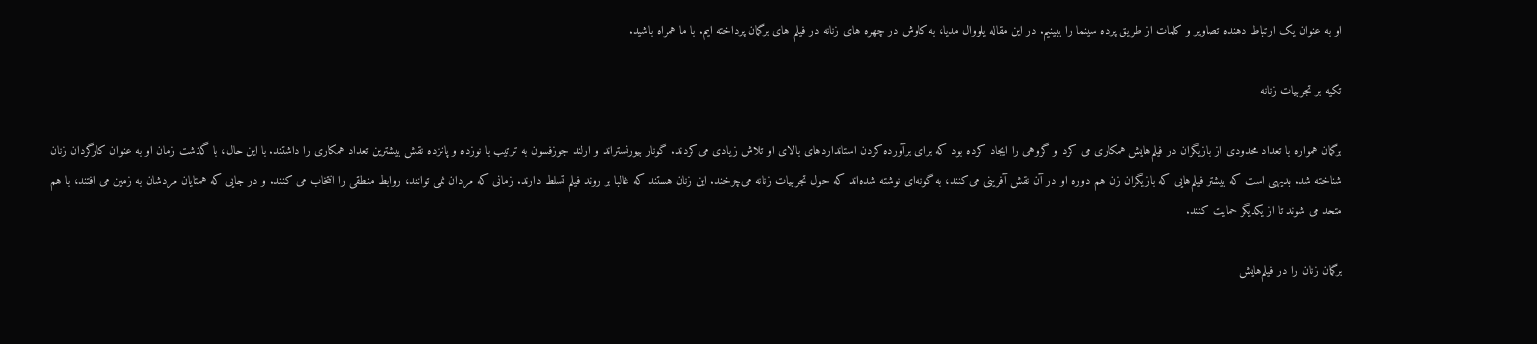او به عنوان یک ارتباط دهنده تصاویر و کلمات از طریق پرده سینما را ببینیم. در این مقاله یلووال مدیا، به کاوش در چهره های زنانه در فیلم های برگمان پرداخته ایم. با ما همراه باشید.

تکیه بر تجربیات زنانه

برگمان همواره با تعداد محدودی از بازیگران در فیلم‌هایش همکاری می کرد و گروهی را ایجاد کرده بود که برای برآورده کردن استانداردهای بالای او تلاش زیادی می‌کردند. گونار بیورنستراند و ارلند جوزفسون به ترتیب با نوزده و پانزده نقش بیشترین تعداد همکاری را داشتند. با این حال، با گذشت زمان او به عنوان کارگردان زنان شناخته شد. بدیهی است که بیشتر فیلم‌هایی که بازیگران زن هم دوره‌ او در آن نقش آفرینی می‌کنند، به گونه‌ای نوشته شده‌اند که حول تجربیات زنانه می‌چرخند. این زنان هستند که غالبا بر روند فیلم تسلط دارند. زمانی که مردان نمی توانند، روابط منطقی را انتخاب می کنند. و در جایی که همتایان مردشان به زمین می افتند، با هم متحد می شوند تا از یکدیگر حمایت کنند.

برگمان زنان را در فیلم‌هایش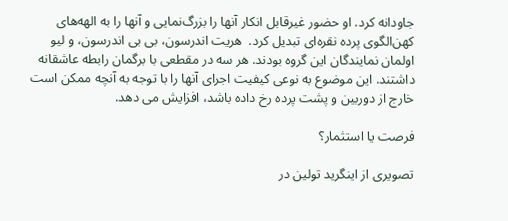جاودانه کرد. او حضور غیرقابل انکار آنها را بزرگ‌نمایی و آنها را به الهه‌های کهن‌الگوی پرده نقره‌ای تبدیل کرد.  هریت اندرسون، بی بی اندرسون، و لیو اولمان نمایندگان این گروه بودند. هر سه در مقطعی با برگمان رابطه عاشقانه داشتند. این موضوع به نوعی کیفیت اجرای آنها را با توجه به آنچه ممکن است خارج از دوربین و پشت پرده رخ داده باشد، افزایش می دهد.

فرصت یا استثمار؟

تصویری از اینگرید تولین در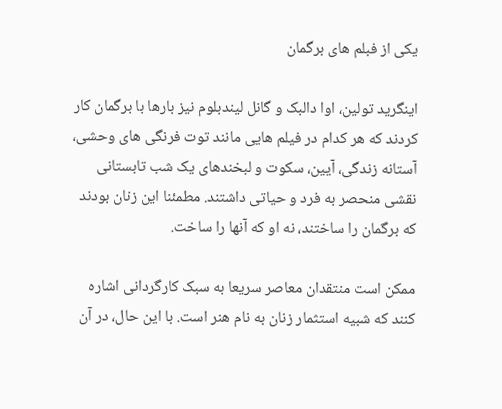یکی از فبلم های برگمان

اینگرید تولین، اوا دالبک و گانل لیندبلوم نیز بارها با برگمان کار کردند که هر کدام در فیلم هایی مانند توت فرنگی های وحشی، آستانه زندگی، آیین، سکوت و لبخندهای یک شب تابستانی نقشی منحصر به فرد و حیاتی داشتند. مطمئنا این زنان بودند که برگمان را ساختند، نه او که آنها را ساخت.

ممکن است منتقدان معاصر سریعا به سبک کارگردانی اشاره کنند که شبیه استثمار زنان به نام هنر است. با این حال، در آن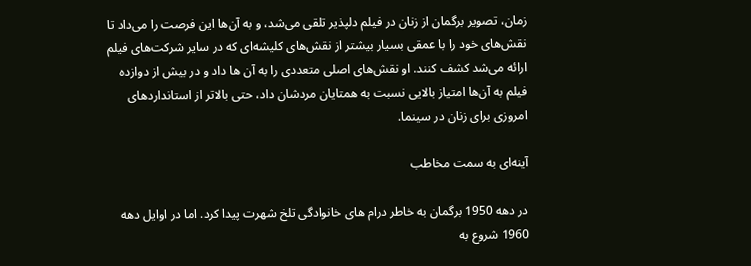زمان، تصویر برگمان از زنان در فیلم دلپذیر تلقی می‌شد، و به آن‌ها این فرصت را می‌داد تا نقش‌های خود را با عمقی بسیار بیشتر از نقش‌های کلیشه‌ای که در سایر شرکت‌های فیلم ارائه می‌شد کشف کنند. او نقش‌های اصلی متعددی را به آن ‌ها داد و در بیش از دوازده فیلم به آن‌ها امتیاز بالایی نسبت به همتایان مردشان داد، حتی بالاتر از استانداردهای امروزی برای زنان در سینما.

آینه‌ای به سمت مخاطب

در دهه 1950 برگمان به خاطر درام ‌های خانوادگی تلخ شهرت پیدا کرد. اما در اوایل دهه 1960 شروع به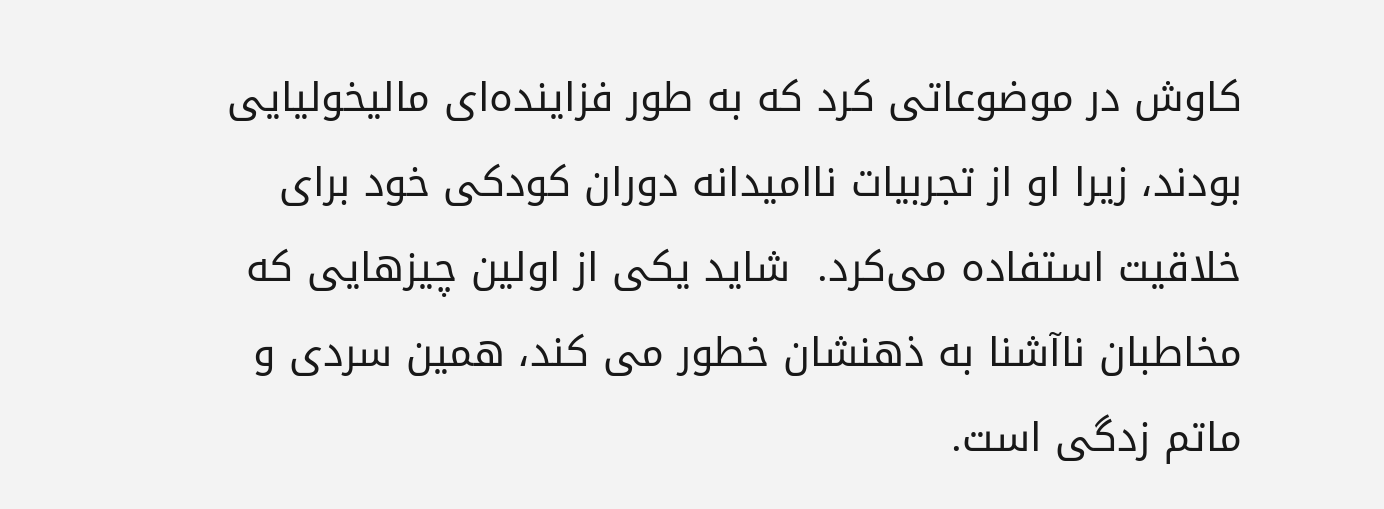کاوش در موضوعاتی کرد که به طور فزاینده‌ای مالیخولیایی بودند، زیرا او از تجربیات ناامیدانه دوران کودکی خود برای خلاقیت استفاده می‌کرد.  شاید یکی از اولین چیزهایی که مخاطبان ناآشنا به ذهنشان خطور می کند، همین سردی و ماتم زدگی است.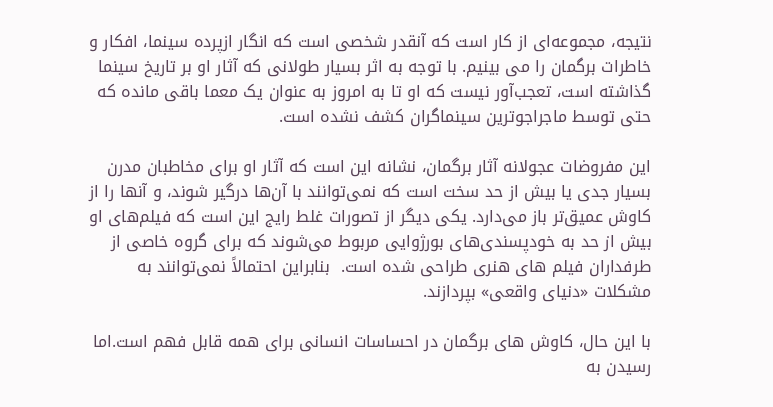نتیجه، مجموعه‌ای از کار است که آنقدر شخصی است که انگار ازپرده سینما، افکار و خاطرات برگمان را می بینیم. با توجه به اثر بسیار طولانی که آثار او بر تاریخ سینما گذاشته است، تعجب‌آور نیست که او تا به امروز به عنوان یک معما باقی مانده که حتی توسط ماجراجوترین سینماگران کشف نشده است.

این مفروضات عجولانه آثار برگمان، نشانه این است که آثار او برای مخاطبان مدرن بسیار جدی یا بیش از حد سخت است که نمی‌توانند با آن‌ها درگیر شوند، و آنها را از کاوش عمیق‌تر باز می‌دارد. یکی دیگر از تصورات غلط رایج این است که فیلم‌های او بیش از حد به خودپسندی‌های بورژوایی مربوط می‌شوند که برای گروه خاصی از طرفداران فیلم های هنری طراحی شده است.  بنابراین احتمالاً نمی‌توانند به مشکلات «دنیای واقعی» بپردازند.

با این حال، کاوش های برگمان در احساسات انسانی برای همه قابل فهم است.اما رسیدن به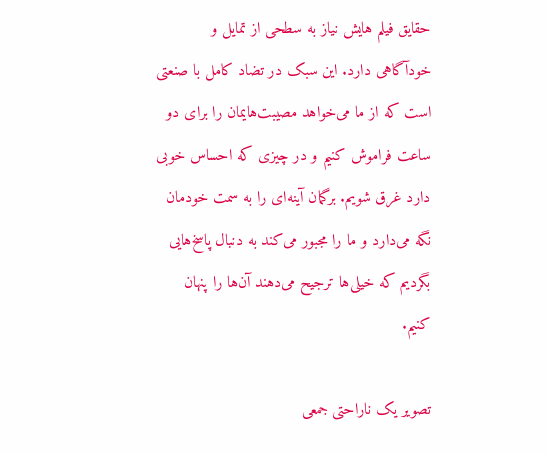حقایق فیلم هایش نیاز به سطحی از تمایل و خودآگاهی دارد. این سبک در تضاد کامل با صنعتی است که از ما می‌خواهد مصیبت‌هایمان را برای دو ساعت فراموش کنیم و در چیزی که احساس خوبی دارد غرق شویم. برگمان آینه‌ای را به سمت خودمان نگه می‌دارد و ما را مجبور می‌کند به دنبال پاسخ‌هایی بگردیم که خیلی‌ها ترجیح می‌دهند آن‌ها را پنهان کنیم.

تصویر یک ناراحتی جمعی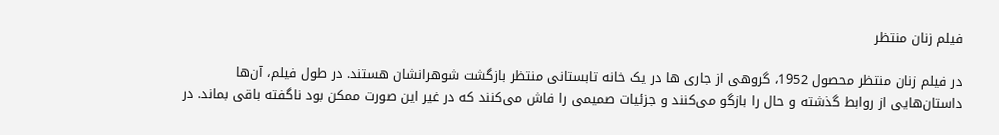فیلم زنان منتظر

در فیلم زنان منتظر محصول 1952، گروهی از جاری ها در یک خانه تابستانی منتظر بازگشت شوهرانشان هستند. در طول فیلم، آن‌ها داستان‌هایی از روابط گذشته و حال را بازگو می‌کنند و جزئیات صمیمی را فاش می‌کنند که در غیر این صورت ممکن بود ناگفته باقی بماند. در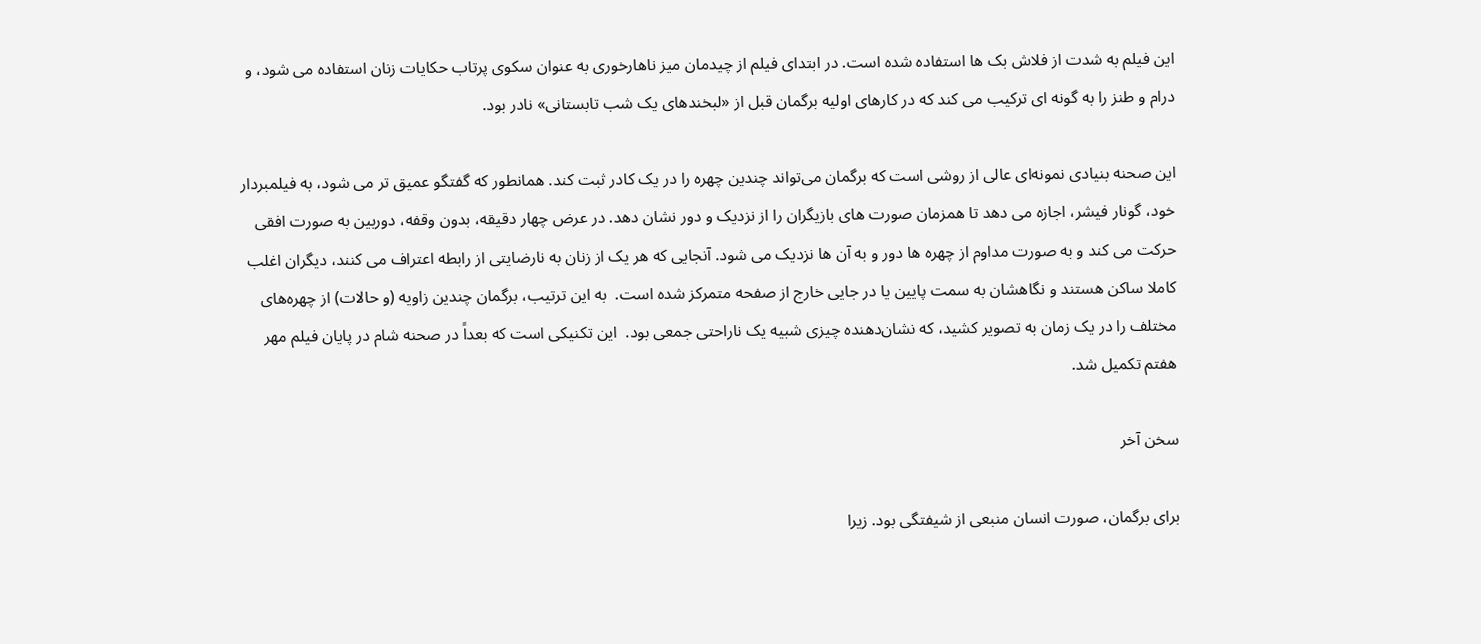این فیلم به شدت از فلاش بک ها استفاده شده است. در ابتدای فیلم از چیدمان میز ناهارخوری به عنوان سکوی پرتاب حکایات زنان استفاده می شود، و درام و طنز را به گونه ای ترکیب می کند که در کارهای اولیه برگمان قبل از «لبخندهای یک شب تابستانی» نادر بود.

این صحنه بنیادی نمونه‌ای عالی از روشی است که برگمان می‌تواند چندین چهره را در یک کادر ثبت کند. همانطور که گفتگو عمیق تر می شود، به فیلمبردار خود، گونار فیشر، اجازه می دهد تا همزمان صورت های بازیگران را از نزدیک و دور نشان دهد. در عرض چهار دقیقه، بدون وقفه، دوربین به صورت افقی حرکت می کند و به صورت مداوم از چهره ها دور و به آن ها نزدیک می شود. آنجایی که هر یک از زنان به نارضایتی از رابطه اعتراف می کنند، دیگران اغلب کاملا ساکن هستند و نگاهشان به سمت پایین یا در جایی خارج از صفحه متمرکز شده است.  به این ترتیب، برگمان چندین زاویه (و حالات) از چهره‌های مختلف را در یک زمان به تصویر کشید، که نشان‌دهنده چیزی شبیه یک ناراحتی جمعی بود.  این تکنیکی است که بعداً در صحنه شام در پایان فیلم مهر هفتم تکمیل شد.

سخن آخر

برای برگمان، صورت انسان منبعی از شیفتگی بود. زیرا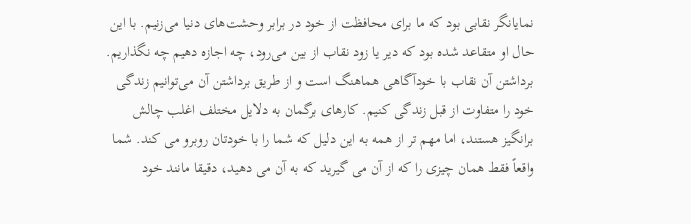نمایانگر نقابی بود که ما برای محافظت از خود در برابر وحشت‌های دنیا می‌زنیم. با این حال او متقاعد شده بود که دیر یا زود نقاب از بین می‌رود، چه اجازه دهیم چه نگذاریم.  برداشتن آن نقاب با خودآگاهی هماهنگ است و از طریق برداشتن آن می‌توانیم زندگی خود را متفاوت از قبل زندگی کنیم. کارهای برگمان به دلایل مختلف اغلب چالش برانگیز هستند، اما مهم تر از همه به این دلیل که شما را با خودتان روبرو می کند. شما واقعاً فقط همان چیزی را که از آن می گیرید که به آن می دهید، دقیقا مانند خود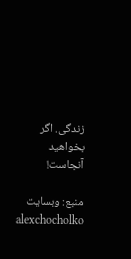زندگی. اگر بخواهید آنجاست!

منبع: وبسایت alexchocholko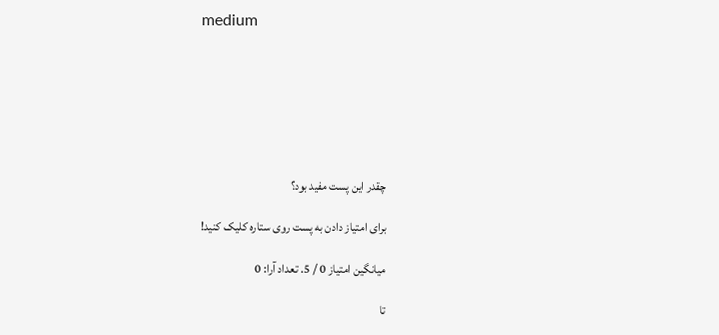medium







چقدر این پست مفید بود؟

برای امتیاز دادن به پست روی ستاره کلیک کنید!

میانگین امتیاز 0 / 5. تعداد آرا: 0

تا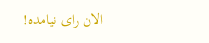الان رای نیامده!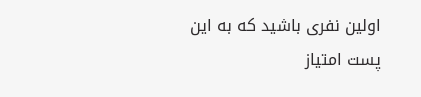اولین نفری باشید که به این پست امتیاز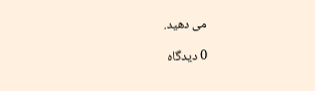می دهید.

0 دیدگاه